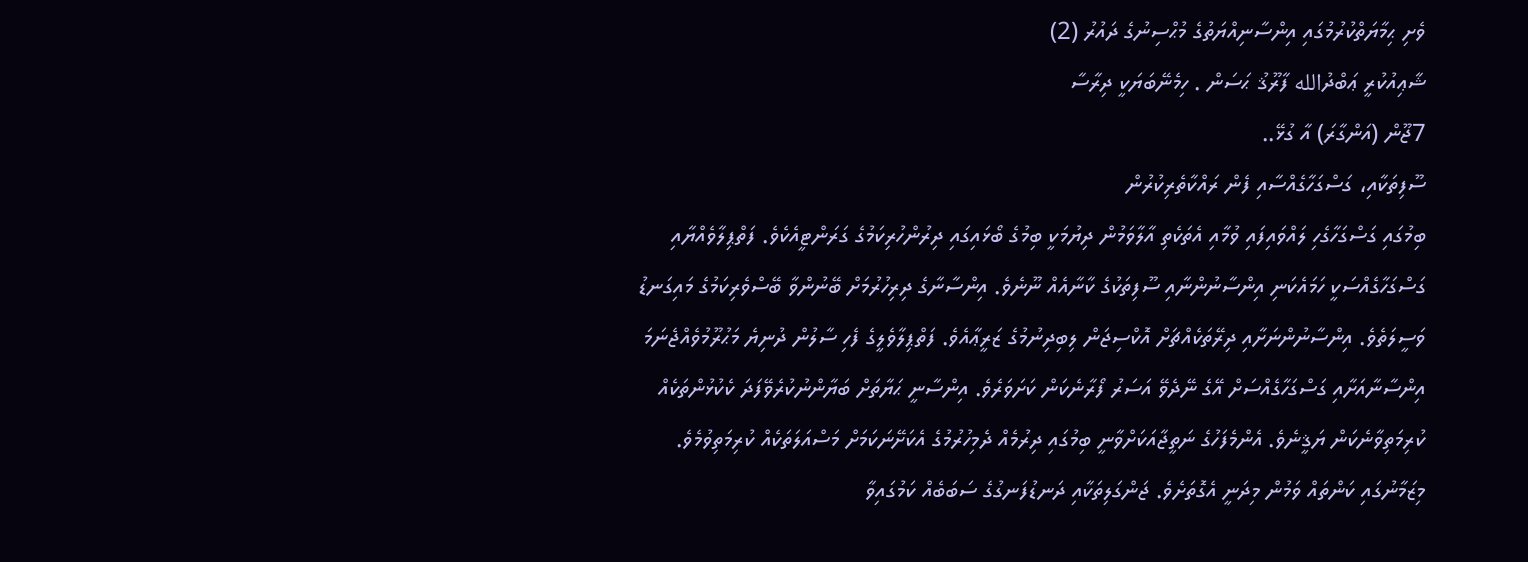ވެށި ޙިމާޔަތްކުރުމުގައި އިންސާނިއްޔަތުގެ މުޙްސިނުގެ ދައުރު (2)
ޝާޢިއުކުރީ ޢަބްދުالله ފާރޫޤު ޙަސަން . ހިމެނޭބަޔަކީ ދިރާސާ
7ޖޫން (އަންގާރަ) އާ ގުޅޭ..
ސޫފިތަކާއި، ގަސްގަހާގެއްސާއި ފެން ރައްކާތެރިކުރުން
ބިމުގައި ގަސްގަހާގެހި ލައްވައިފައި ވުމާއި އެތަކެތި އާލާވަމުން ދިޔުމަކީ ބިމުގެ ބޯޅައިގައި ދިރުންހުރިކަމުގެ ގަރަންޓީއެކެވެ. ފަތްޕިލާވެއްޔާއި ގަސްގަހާގެއްސަކީ ހަމައެކަނި އިންސާނުންނާއި ސޫފިތަކުގެ ކާނާއެއް ނޫނެވެ. އިންސާނާގެ ދިރިހުރުމަށް ބޭނުންވާ ބޭސްވެރިކަމުގެ މައިގަނޑު ވަސީލަތެވެ. އިންސާނުންނަށާއި ދިރޭތަކެއްޗަށް އޮކްސިޖަން ލިބިދިނުމުގެ ޒަރީޢާއެވެ. ފަތްޕިލާވެލީގެ ފެހި ސާލުން ދުނިޔެ މަޙުރޫމުވެއްޖެނަމަ އިންސާނާއަށާއި ގަސްގަހާގެއްސަށް އޭގެ ނޭދެވޭ އަސަރު ފޯރާނެކަން ކަށަވަރެވެ. އިންސާނީ ޙަޔާތަށް ބަޔާންނުކުރެވޭފަދަ ކެކުޅުންތަކެއް ކުރިމަތިވާނެކަން ޔަޤީނެވެ. އެންމެފަހުގެ ނަތީޖާއަކަށްވާނީ ބިމުގައި ދިރުމެއް ދެމިހުރުމުގެ އެކަށޭނަކަމަށް މަސްއަލަތަކެއް ކުރިމަތިވުމެވެ. މިޒަމާނުގައި ކަންތައް ވަމުން މިދަނީ އެގޮތަށެވެ. ޖަންގަލިތަކާއި ދަނޑުފަނގުގެ ސަބަބެއް ކަމުގައިވާ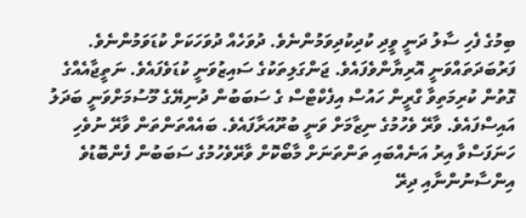ބިމުގެ ފެހި ސާލު ދަނީ ވީދި ކުދިކުދިވަމުންނެވެ. ދުވަހެއް ދުވަހަކަށް ކުޑަވަމުންނެވެ. ފަރުބަދަތައްވަނީ އޮރިޔާންވެފައެވެ. ޖަންގަލިތަކުގެ ސައިޒުވަނީ ކުޑަވެފައެވެ. ނަތީޖާއެއްގެ ގޮތުން ކުރިމަތިވާ ގްރީން ހައުސް އިފެކްޓްސް ގެ ސަބަބުން ދުނިޔޭގެ މޫސުމަށްވަނީ ބަދަލު އައިސްފައެވެ. ވާރޭ ވެހުމުގެ ނިޒާމަށް ވަނީ ބުރޫއަރާފައެވެ. ބައެއްތަންތަން ވާރޭ ނުވެހި ހަނަފަސްވާ އިރު އަނެއްބައި ތަންތަނަށް މާބޯކޮށް ވާރޭވެހުމުގެ ސަބަބުން ފެންބޮޑުވެ އިންސާނުންނާއި ދިރޭ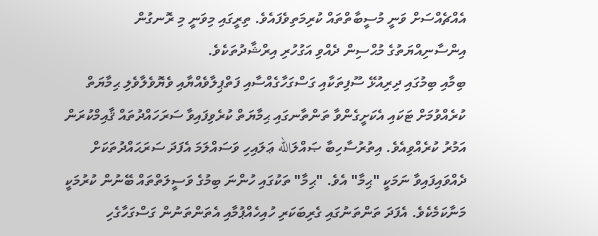އެއްޗެއްސަށް ވަނީ މުސީބާތްތައް ކުރިމަތިވެފައެވެ. ތިރީގައި މިވަނީ މި ރޮނގުން އިންސާނިއްޔަތުގެ މުޙްސިން ދެއްވި އަގުހުރި އިރްޝާދުތަކެވެ.
ބިމާއި ބިމުގައި ދިރިއުޅޭ ސޫފިތަކާއި ގަސްގަހާގެއްސާއި ފަތްޕިލާވެއްޔާއި ވެޔޮވެލާވެލި ޙިމާޔަތް ކުރެއްވުމަށް ޓަކައި އެކަށީގެންވާ ތަންތާނގައި ޙިމާޔަތް ކުރެވިފައިވާ ސަރަހައްދުތައް ޤާއިމްކުރަން އަމުރު ކުރެއްވިއެވެ. އިތުރުސާހިބާ ޞައްލަالله ޢަލައިހި ވަސައްލަމަ އެފަދަ ސަރަޙައްދުތަކަށް ދެއްވައިފައިވާ ނަމަކީ "ޙިމާ" އެވެ. "ޙިމާ" ތަކުގައި ހުންނަ ބިމުގެ ވަސީލަތްތައް ބޭނުން ކުރުމަކީ މަނާކަމެކެވެ. އެފަދަ ތަންތަނުގައި ގެރިބަކަރި ހުއިހެއްޕުމާއި އެތަންތަނުން ގަސްގަހާގެހި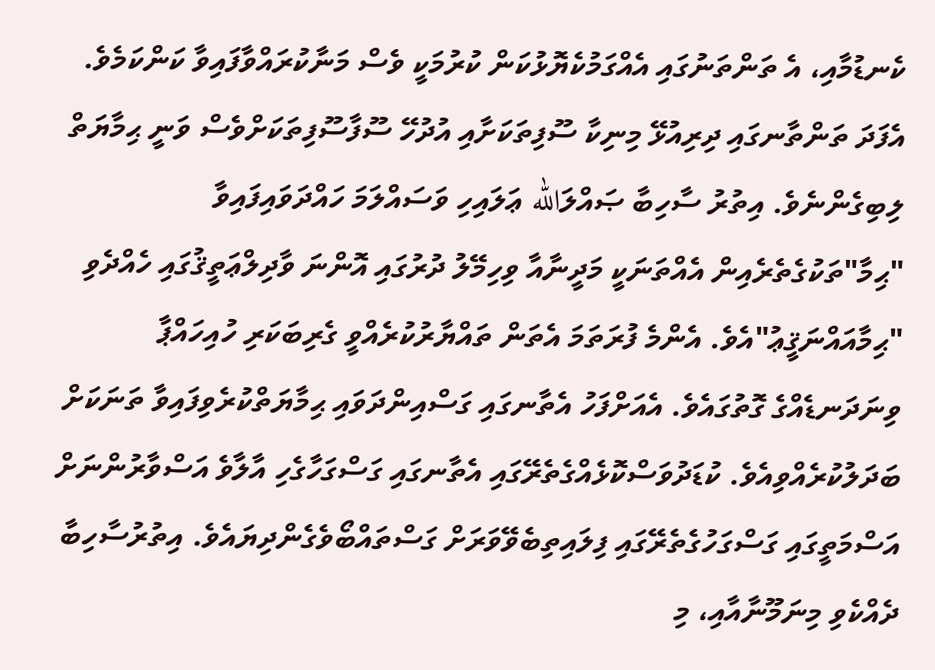ކެނޑުމާއި، އެ ތަންތަނުގައި އެއްގަމުކެޔޮޅުކަން ކުރުމަކީ ވެސް މަނާކުރައްވާފައިވާ ކަންކަމެވެ. އެފަދަ ތަންތާނގައި ދިރިއުޅޭ މިނިކާ ސޫފިތަކަށާއި އުދުހޭ ސޫފާސޫފިތަކަށްވެސް ވަނީ ޙިމާޔަތް ލިބިގެންނެވެ. އިތުރު ސާހިބާ ޞައްލަالله ޢަލައިހި ވަސައްލަމަ ހައްދަވައިފައިވާ "ޙިމާ"ތަކުގެތެރެއިން އެއްތަނަކީ މަދީނާއާ ވިހިމޭލު ދުރުގައި އޮންނަ ވާދިލްޢަތީޤުގައި ހެއްދެވި "ޙިމާއައްނަޤީޢު"އެވެ. އެންމެ ފުރަތަމަ އެތަން ތައްޔާރުކުރެއްވީ ގެރިބަކަރި ހުއިހައްޕާ ވިނަދަނޑެއްގެ ގޮތުގައެވެ. އެއަށްފަހު އެތާނގައި ގަސްއިންދަވައި ޙިމާޔަތްކުރެވިފައިވާ ތަނަކަށް ބަދަލުކުރެއްވިއެވެ. ކުޑަދުވަސްކޮޅެއްގެތެރޭގައި އެތާނގައި ގަސްގަހާގެހި އާލާވެ އަސްވާރުންނަށް އަސްމަތީގައި ގަސްގަހުގެތެރޭގައި ފިލައިތިބެވޭވަރަށް ގަސްތައްބޯވެގެންދިޔައެވެ. އިތުރުސާހިބާ ދެއްކެވި މިނަމޫނާއާއި، މި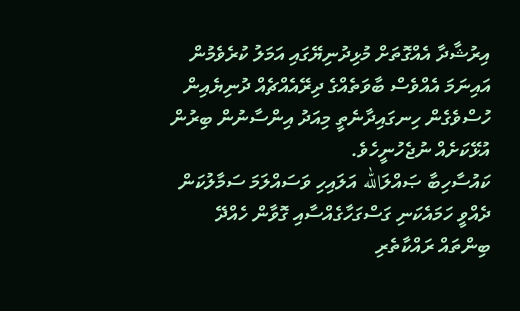އިރުޝާދާ އެއްގޮތަށް މުޅިދުނިޔޭގައި އަމަލު ކުރެވެމުން އައިނަމަ އެއްވެސް ބާވަތެއްގެ ދިރޭއެއްޗެއް ދުނިޔެއިން ހުސްވެގެން ހިނގައިދާނެތީ މިއަދު އިންސާނުން ބިރުން އުޅޭކަށެއް ނުޖެހުނީހެވެ.
ކައުސާހިބާ ޞައްލަالله އަލައިހި ވަސައްލަމަ ސަމާލުކަން ދެއްވީ ހަމައެކަނި ގަސްގަހާގެއްސާއި ގޮވާން ހެއްދޭ ބިންތައް ރައްކާތެރި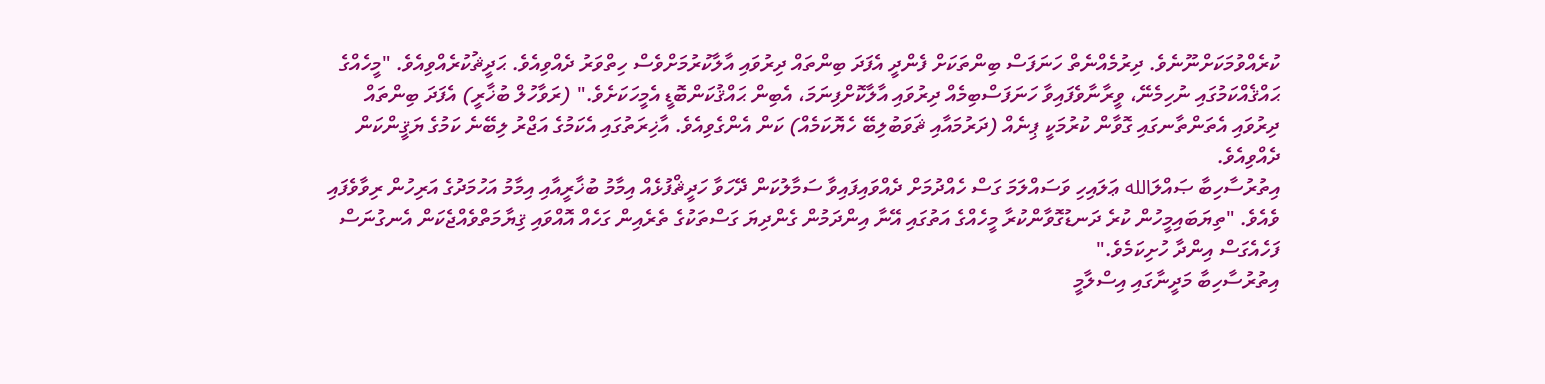ކުރެއްވުމަކަށްނޫނެވެ. ދިރުމެއްނެތް ހަނަފަސް ބިންތަކަށް ފެންދީ އެފަދަ ބިންތައް ދިރުވައި އާލާކުރުމަށްވެސް ހިތްވަރު ދެއްވިއެވެ. ޙަދީޘުކުރެއްވިއެވެ. "މީހެއްގެ ޙައްޤެއްކަމުގައި ނުހިމެނޭ، ވީރާނާވެފައިވާ ހަނަފަސްބިމެއް ދިރުވައި އާލާކޮށްފިނަމަ، އެބިން ޙައްޤުކަންބޮޑީ އެމީހަކަށެވެ." (ރަވާހުލް ބުޚާރީ) އެފަދަ ބިންތައް ދިރުވައި އެތަންތާނގައި ގޮވާން ކުރުމަކީ ޕިނެއް (ދަރުމައާއި ޘަވަބުލިބޭ ހެޔޮކަމެއް) ކަން އެންގެވިއެވެ. އާޚިރަތުގައި އެކަމުގެ އަޖްރު ލިބޭނެ ކަމުގެ ޔަޤީންކަން ދެއްވިއެވެ.
އިތުރުސާހިބާ ޞައްލަالله ޢަލައިހި ވަސައްލަމަ ގަސް ހެއްދުމަށް ދެއްވައިފައިވާ ސަމާލުކަން ދޭހަވާ ހަދީޘްފުޅެއް އިމާމު ބުޚާރީއާއި އިމާމު އަހުމަދުގެ އަރިހުން ރިވާވެފައި ވެއެވެ. "ތިޔަބައިމީހުން ކުރެ ދަނޑުގޮވާންކުރާ މީހެއްގެ އަތުގައި އޭނާ އިންދަމުން ގެންދިޔަ ގަސްތަކުގެ ތެރެއިން ގަހެއް އޮއްވައި ޤިޔާމަތްވެއްޖެކަން އެނގުނަސް ފަހެއެގަސް އިންދާ ހުށިކަމެވެ."
އިތުރުސާހިބާ މަދީނާގައި އިސްލާމީ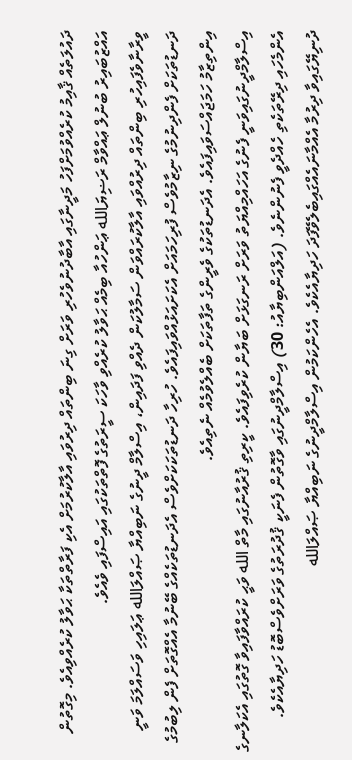ދައުލަތެއް ޤާއިމު ކުރެއްވުމަށްފަހު މަދީނާގައި އާބާދުނުވެހުރި ވަރަށް ގިނަ ބިންތައް ދިރުވައި އާލާކުރުމަށް އެކި ފަރާތްތަކާ ޙަވާލު ކުރެއްވިއެވެ. މިގޮތުން އައްޒުބައިރު ބުނުލް ޢައްވާމް ރަޟިޔަالله ޢަންހުއާ ބިމެއް ޙަވާލު ކުރެއްވި ވާހަކަ ސީރަތުގެ ފޮތްތަކުގައި އައިސްފައި ވެއެވެ.
ވީރާނާވެފައިހުރި ބިންތައް ދިރުއްވައި އާލާކުރައްވަން ސަމާލުކަން ދެއްވި ފަދައިން، އިސްލާމް ދީނުގެ ނަބިއްޔާ ޞައްލަالله ޢަލައިހި ވަސައްލަމަ ވަނީ ދަނޑުތަކަށް ފެންދިނުމުގެ ނިޒާމުވެސް ފުރިހަމައަށް އެކަށައަޅުއްވައިފައެވެ. ހުރިހާ ދަނޑުތަކަކަށްވެސް އެދަނޑުތަކެއްގެ ބޭނުމާ އެއްގޮތަށް ފެން ލިބުމުގެ އިންތިޒާމު ހަމަޖައްސަވައިފައެވެ. އެދަނޑުތަކުގެ ވެރީންގެ ތަފާތަކަށް ބެއްލެވުމެއް ނެތިއެވެ.
އިސްލާމްދީނުގައިވަނީ ފެނުގެ އަހައްމިއްޔަތު ވަރަށް ރަނގަޅަށް ބަޔާން ކުރެވިފައެވެ. ކީރިތި ޤުރުއާނުގައި މާތް الله ވަޙީ ކުރައްވާފައިވާ ގޮތުގައި އެކަލާނގެ އެންމެހައި ދިރޭތަކެތި ހެއްދެވީ ފެނުންނެވެ. (އަލްއަންބިޔާއު: 30) އިސްލާމްދީނުގައި ވާގޮތުން ފެނަކީ ޤުދުރަތުގެ ވަރަށްވެސްބޮޑު ހަދިޔާއެކެވެ. ދުނިޔޭގައިވާ ދިރުމާ އެއްމާނައެއްގައިބެލެވޭފަދަ ހަދިޔާއެކެވެ. އެހެންކަމުން އިސްލާމްދީނުގެ ނަބިއްޔާ ޞައްލަالله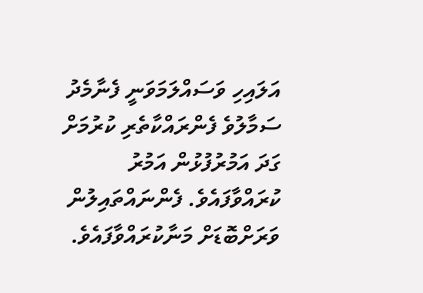އަލައިހި ވަސައްލަމަވަނީ ފެނާމެދު ސަމާލުވެ ފެންރައްކާތެރި ކުރުމަށް ގަދަ އަމުރުފުޅުން އަމުރު ކުރައްވާފައެވެ. ފެންނައްތައިލުން ވަރަށްބޮޑަށް މަނާކުރައްވާފައެވެ.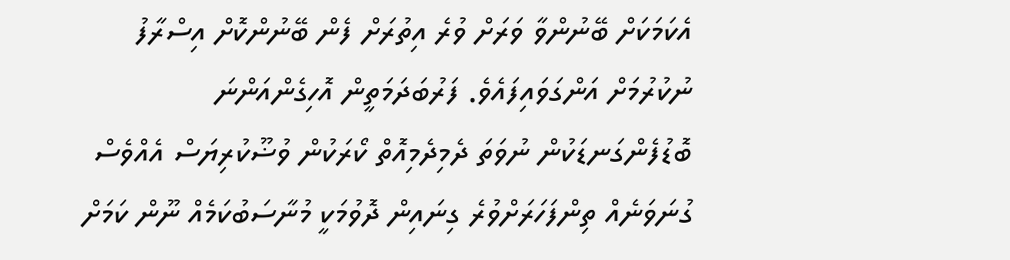އެކަމަކަށް ބޭނުންވާ ވަރަށް ވުރެ އިތުރަށް ފެން ބޭނުންކޮށް އިސްރާފު ނުކުރުމަށް އަންގަވައިފައެވެ. ފަރުބަދަމަތީން އޮހިގެންއަންނަ ބޮޑުފެންގަނޑަކުން ނުވަތަ ދެމިދެމިއޮތް ކޯރަކުން ވުޟޫކުރިޔަސް އެއްވެސް ގުނަވަނެއް ތިންފަހަރަށްވުރެ ގިނައިން ދޮވުމަކީ މުނާސަބުކަމެއް ނޫން ކަމަށް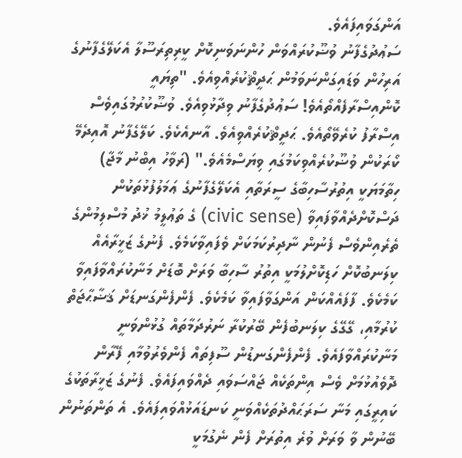އަންގަވައިފައެވެ.
ސަޢުދުގެފާނު ވުޟޫކުރައްވަން ހުންނަވަނިކޮށް ކީރިތިރަސޫލާ އެކަލޭގެފާނުގެ އަރިހުން ވަޑައިގަންނަވަމުން ޙަދީޘްކުރެއްވިއެވެ. "ތިޔައީ ކޮންއިސްރާފެއްތޯއެވެ! ސަޢުދުގެފާނު ވިދާޅުވިއެވެ. ވުޟޫކުރުމުގައިވެސް އިސްރާފު ކުރެވޭތޯއެވެ. ޙަދީޘްކުރެއްވިއެވެ. އާނއެކެވެ. ކަލޭގެފާނު އޮއިދެމޭ ކޯރަކުން ވުޟޫކުރެއްވިކަމުގައި ވިޔަސްމެއެވެ." (ރަވާހު އިބްނު މާޖާ)
ހިތާމަޔަކީ އިތުރުސާހިބާގެ ސީރަތާއި އެކަލޭގެފާނުގެ ޢަމަލުފުޅުތަކުން ދަސްކޮށްދެއްވާފައިވާ (civic sense) ގެ ތަޢުލީމު ޚުދު މުސްލިމުންގެ ތެރެއިންވެސް ފެނުން ނާދިރުކަމަކަށް ވެފައިވާކަމެވެ. ފެނުގެ ޒަޚީރާއެއް ކިލަނބުކޮށް ހަޑިކޮށްލުމަކީ އިތުރު ސާހިބާ ވަރަށް ބޮޑަށް މަނާކުރައްވާފައިވާ ކަމެކެވެ. ފާފައެއްކަން އަންގަވާފައިވާ ކަމެކެވެ. ފެންފެންގަނޑަށް ޤަޟާޙާޖަތް ކުރުމާއި، ގޭގޭގެ ކިލަނބުފެން ބޭރުކުރާ ނަރުދަމާތައް ގުޅުންވަނީ މަނާކުރައްވާފައެވެ. ފެންފެންގަނޑުން ސޫފިތައް ފެންވެރުވުމާއި ފޭރާން ދޮވެއުޅުމަށް ވެސް އިންތަކެއް ޖައްސަވައި ދެއްވައިފައެވެ. ފެނުގެ ޒަޚީރާތަކުގެ ކައިރީގައި މަނާ ސަރަޙައްދުތަކެއްވަނީ ކަނޑައަޅުއްވައިފައެވެ. އެ ތަންތަނުން ބޭނުން ވާ ވަރަށް ވުރެ އިތުރަށް ފެން ނެގުމަކީ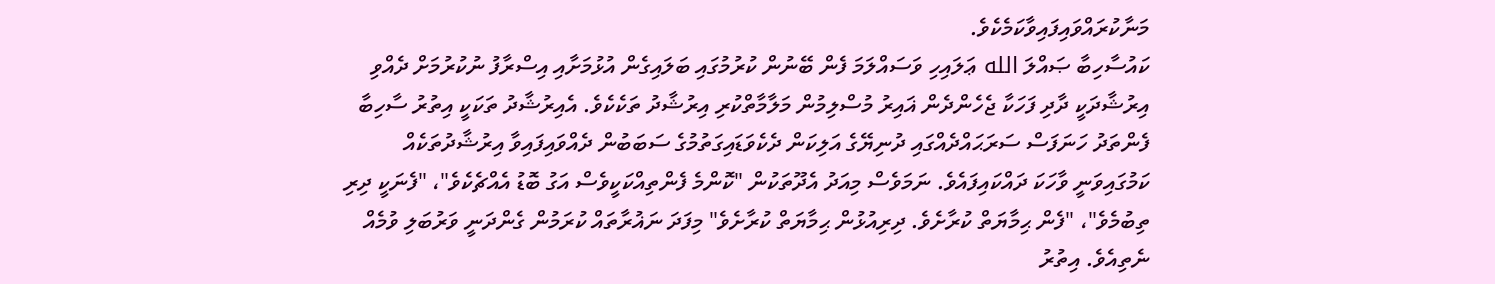މަނާކުރައްވައިފައިވާކަމެކެވެ.
ކައުސާހިބާ ޞައްލަ الله ޢަލައިހި ވަސައްލަމަ ފެން ބޭނުން ކުރުމުގައި ބަލައިގެން އުޅުމަށާއި އިސްރާފު ނުކުރުމަށް ދެއްވި އިރުޝާދަކީ ދާދި ފަހަކާ ޖެހެންދެން ޣައިރު މުސްލިމުން މަލާމާތްކުރި އިރުޝާދު ތަކެކެވެ. އެއިރުޝާދު ތަކަކީ އިތުރު ސާހިބާ ފެންތަދު ހަނަފަސް ސަރަޙައްދެއްގައި ދުނިޔޭގެ އަލިކަން ދެކެވަޑައިގަތުމުގެ ސަބަބުން ދެއްވައިފައިވާ އިރުޝާދުތަކެއް ކަމުގައިވަނީ ވާހަކަ ދައްކައިފައެވެ. ނަމަވެސް މިއަދު އެދޫތަކުން "ކޮންމެ ފެންތިއްކަކީވެސް އަގު ބޮޑު އެއްޗެކެވެ"، "ފެނަކީ ދިރި ތިބުމެވެ"، "ފެން ޙިމާޔަތް ކުރާށެވެ. ދިރިއުޅުން ޙިމާޔަތް ކުރާށެވެ" މިފަދަ ނަޣުރާތައް ކުރަމުން ގެންދަނީ ވަރުބަލި ވުމެއް ނެތިއެވެ. އިތުރު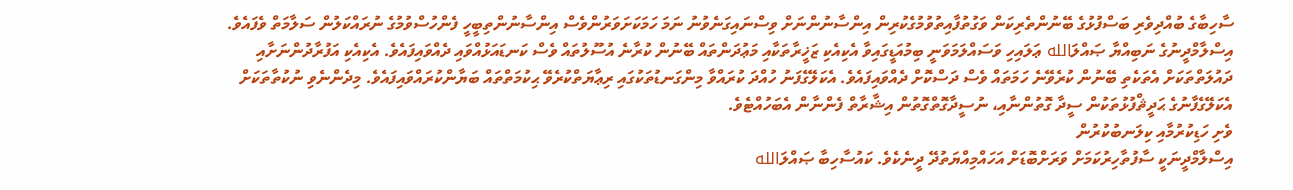ސާހިބާގެ ބުއްދިވެރި ބަސްފުޅުގެ ބޭނުންތެރިކަން ވަގުތުފާއިތުވުމުގެކުރިން އިންސާނުންނަށް ވިސްނައިގަނެވުނު ނަމަ ހަމަކަށަވަރުންވެސް އިންސާނުންތިބީހީ ފެންހުސްވުމުގެ ނުރައްކަލުން ސަލާމަތް ވެފައެވެ.
އިސްލާމްދީނުގެ ނަބިއްޔާ ޞައްލަالله ޢަލައިހި ވަސައްލަމަވަނީ ބިމުއަޑީގައިވާ އެކިއެކި ޒަޚީރާތަކާއި މަޢުދަންތައް ބޭނުން ކުރާނެ އުސޫލުތައް ވެސް ކަނޑައަޅުއްވައި ދެއްވައިފައެވެ. އެކިއެކި އަފުރާދުންނަށާއި ދައުލަތްތަކަށް އެތަކެތި ބޭނުން ކުރެވޭނެ ހަމަތައް ވެސް ދަސްކޮށް ދެއްވައިފައެވެ. އެކަލޭގެފަނު ހުއްދަ ކުރައްވާ މިންގަނޑުތަކުގައި ރިޢާޔަތްކުރެވޭ ޙިކުމަތްތައް ބަޔާންކުރައްވައިފައެވެ. މިދެންނެވި ނުކުތާތަކަށް އެކަލޭގެފާނުގެ ޙަދީޘްފުޅުތަކުން ސީދާ ގޮތުންނާއި، ނުސީދާގޮތްގޮތުން އިޝާރާތް ފެންނާން އެބަހުއްޓެވެ.
ވެށި ހަޑިކުރުމާއި ކިލަނބުކުރުން
އިސްލާމްދީނަކީ ސާފުތާހިރުކަމަށް ވަރަށްބޮޑަށް އަހައްމިއްޔަތުދޭ ދީނެކެވެ. ކައުސާހިބާ ޞައްލަالله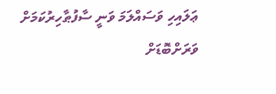ޢަލައިހި ވަސައްލަމަ ވަނީ ސާފުޠާހިރުކަމަށް ވަރަށްބޮޑަށް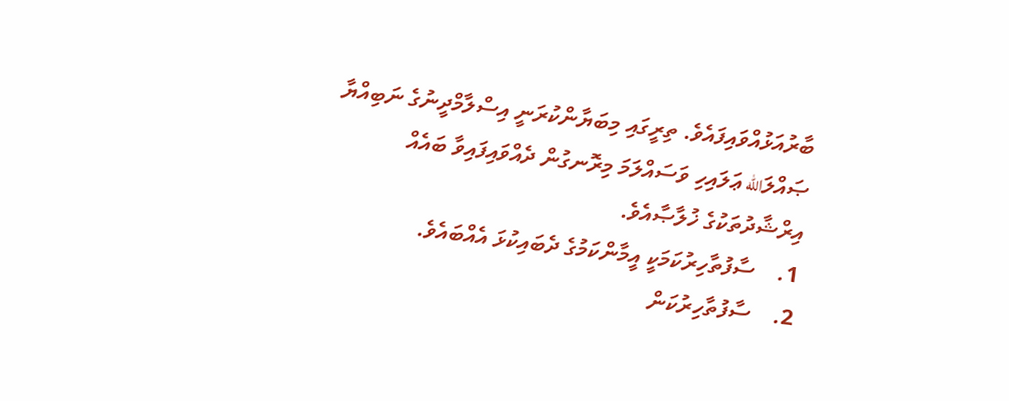ބާރުއަޅުއްވައިފައެވެ. ތިރީގައި މިބަޔާންކުރަނީ އިސްލާމްދީނުގެ ނަބިއްޔާ ޞައްލަالله ޢަލައިހި ވަސައްލަމަ މިރޮނގުން ދެއްވައިފައިވާ ބައެއް އިރްޝާދުތަކުގެ ޚުލާޞާއެވެ.
1.    ސާފުތާހިރުކަމަކީ އީމާންކަމުގެ ދެބައިކުޅަ އެއްބައެވެ.
2.    ސާފުތާހިރުކަން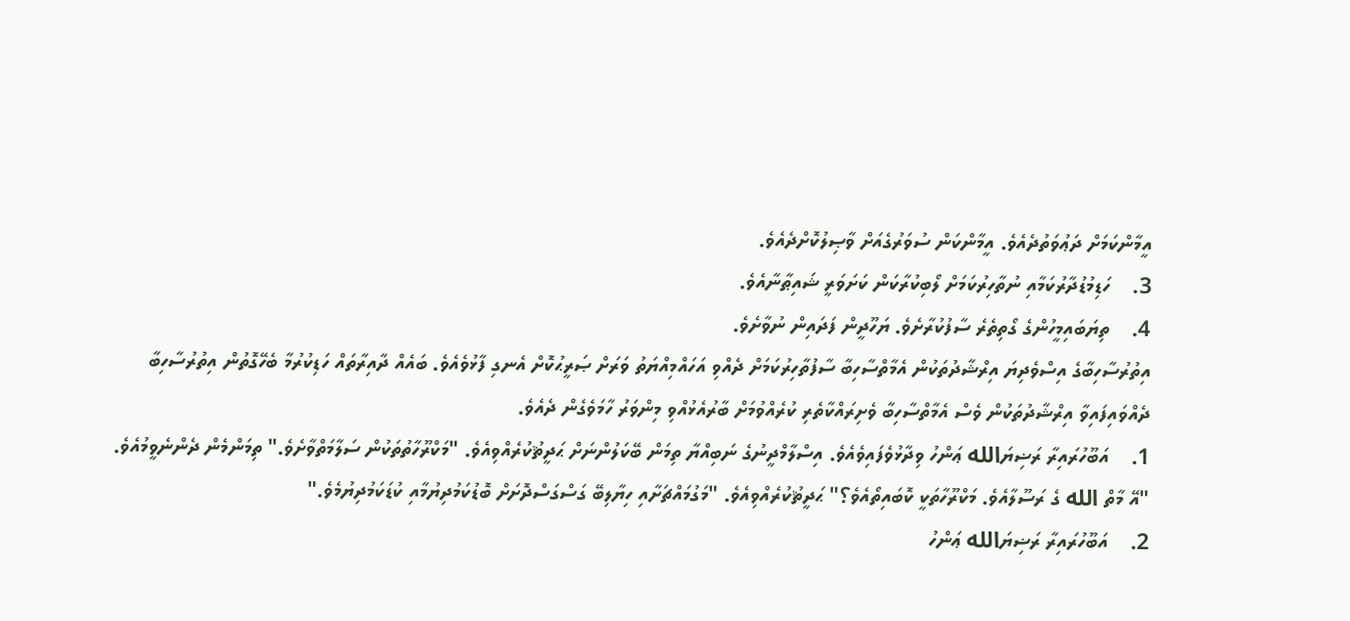އީމާންކަމަށް ދަޢުވަތުދެއެވެ. އީމާންކަން ސުވަރުގެއަށް ވާޞިލުކޮށްދެއެވެ.
3.    ހަޑިމުޑުދާރުކަމާއި ނުތާހިރުކަމަށް ލޯބިކުރާކަން ކަށަވަރީ ޝައިޠާނާއެވެ.
4.    ތިޔަބައިމީހުންގެ ގޯތިތެރެ ސާފުކުރާށެވެ. ޔަހޫދީން ފަދައިން ނުވާށެވެ.
އިތުރުސާހިބާގެ އިސްވެދިޔަ އިރްޝާދުތަކުން އެމާތްސާހިބާ ސާފުތާހިރުކަމަށް ދެއްވި އަހައްމިއްޔަތު ވަރަށް ޞަރީޙުކޮށް އެނގި ފާޅުވެއެވެ. ބައެއް ދާއިރާތައް ހަޑިކުރުމާ ބެހޭގޮތުން އިތުރުސާހިބާ ދެއްވައިފައިވާ އިރްޝާދުތަކުން ވެސް އެމާތްސާހިބާ ވެށިރައްކާތެރި ކުރެއްވުމަށް ބާރުއެޅުއްވި މިންވަރު ހާމަވެގެން ދެއެވެ.
1.    އަބޫހުރައިރާ ރަޟިޔަالله ޢަންހު ވިދާޅުވެފައިވެއެވެ. އިސްލާމްދީނުގެ ނަބިއްޔާ ތިމަން ބޭކަލުންނަށް ޙަދީޘުކުރެއްވިއެވެ. "މަކްރޫހާތުތަކުން ސަލާމަތްވާށެވެ." ތިމަންމެން ދެންނެވީމުއެވެ. "އޭ މާތް الله ގެ ރަސޫލާއެވެ. މަކްރޫހާތަކީ ކޮބައިތޯއެވެ؟" ޙަދީޘުކުރެއްވިއެވެ. "މަގުމައްޗަށާއި ހިޔާލިބޭ ގަސްގަސްދޮށަށް ބޮޑުކަމުދިޔުމާއި ކުޑަކަމުދިޔުމެވެ."
2.    އަބޫހުރައިރާ ރަޟިޔަالله ޢަންހު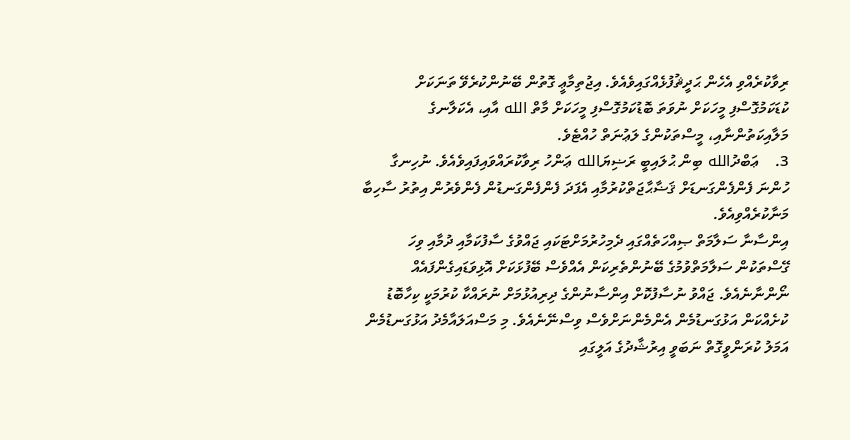ރިވާކުރެއްވި އެހެން ޙަދީޘުފުޅެއްގައިވެއެވެ. އިޖުތިމާޢީ ގޮތުން ބޭނުންކުރެވޭ ތަނަކަށް ކުޑަކަމުގޮސްފި މީހަކަށް ނުވަތަ ބޮޑުކަމުގޮސްފި މީހަކަށް މާތް الله އާއި، އެކަލާނގެ މަލާއިކަތުންނާއި، މީސްތަކުންގެ ލަޢުނަތް ހުއްޓެވެ.
3.    ޢަބްދުالله ބިން ޙުލައިބީ ރަޟިޔަالله ޢަންހު ރިވާކުރައްވައިފައިވެއެވެ. ނުހިނގާ ހުންނަ ފެންފެންގަނޑަށް ޤަޟާޙާޖަތްކުރުމާއި އެފަދަ ފެންފެންގަނޑުން ފެންވެރުން އިތުރު ސާހިބާ މަނާކުރެއްވިއެވެ.
އިންސާނާ ސަލާމަތް ޞިއްހަތެއްގައި ދެމިހުރުމަށްޓަކައި ޖައްވުގެ ސާފުކަމާއި ދުމާއި ވިހަ ގޭސްތަކުން ސަލާމަތްވުމުގެ ބޭނުންތެރިކަން އެއްވެސް ބޭފުޅަކަށް އޮޅިވަޑައިގެންފައެއް ނޯންނާނެއެވެ. ޖައްވު ނުސާފުކޮށް އިންސާނުންގެ ދިރިއުޅުމަށް ނުރައްކާ ކުރުމަކީ ކިހާބޮޑު ކުށެއްކަން އަޅުގަނޑުމެން އެންމެންނަށްވެސް ވިސްނޭނެއެވެ. މި މަސްއަލައާމެދު އަޅުގަނޑުމެން އަމަލު ކުރަންވީގޮތް ނަބަވީ އިރުޝާދުގެ އަލީގައި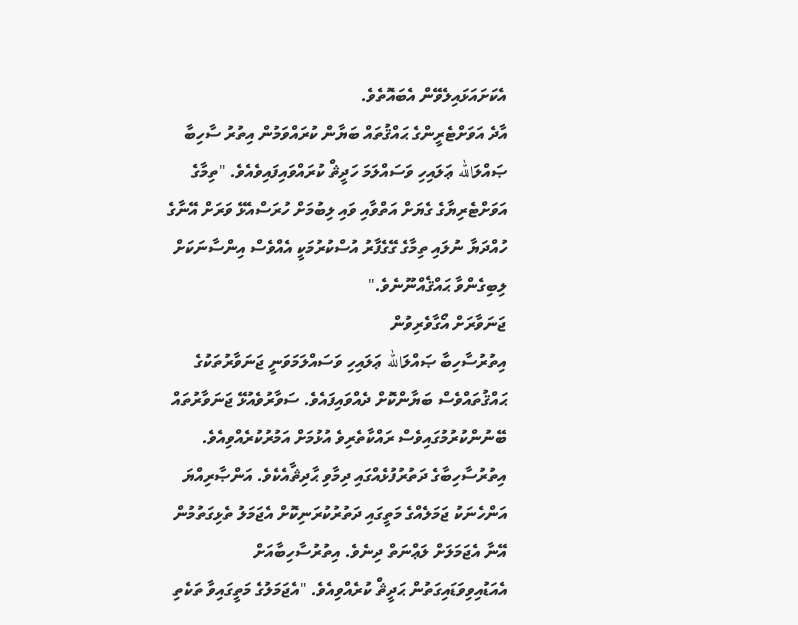އެކަށައަޅައިލެވޭން އެބައޮތެވެ.
އާދެ އަވަށްޓެރީންގެ ޙައްޤުތައް ބަޔާން ކުރައްވަމުން އިތުރު ސާހިބާ ޞައްލަالله ޢަލައިހި ވަސައްލަމަ ހަދީޘް ކުރައްވައިފައިވެއެވެ. "ތިމާގެ އަވަށްޓެރިޔާގެ ގެޔަށް އަތްވާއި ވައި ލިބުމަށް ހުރަސްއެޅޭ ވަރަށް އޭނާގެ ހުއްދަޔާ ނުލައި ތިމާގެ ގޭގެފާރު އުސްކުރުމަކީ އެއްވެސް އިންސާނަކަށް ލިބިގެންވާ ޙައްޤެއްނޫނެވެ."
ޖަނަވާރަށް އޯގާވެރިވުން
އިތުރުސާހިބާ ޞައްލަالله ޢަލައިހި ވަސައްލަމަވަނީ ޖަނަވާރުތަކުގެ ޙައްޤުތައްވެސް ބަޔާންކޮށް ދެއްވައިފައެވެ. ސަވާރުވެއުޅޭ ޖަނަވާރުތައް ބޭނުންކުރުމުގައިވެސް ރައްކާތެރިވެ އުޅުމަށް އަމުރުކުރެއްވިއެވެ. އިތުރުސާހިބާގެ ދަތުރުފުޅެއްގައި ދިމާވި ޙާދިޘާއެކެވެ. އަންޞާރިއްޔަ އަންހެނަކު ޖަމަލެއްގެ މަތީގައި ދަތުރުކުރަނިކޮށް އެޖަމަލު ތެޅިގަތުމުން އޭނާ އެޖަމަލަށް ލަޢްނަތް ދިނެވެ. އިތުރުސާހިބާއަށް އެއަޑުއިވިވަޑައިގަތުން ޙަދީޘް ކުރެއްވިއެވެ. "އެޖަމަލުގެ މަތީގައިވާ ތަކެތި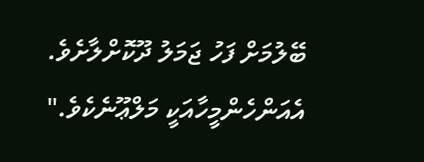ބޭލުމަށް ފަހު ޖަމަލު ދޫކޮށްލާށެވެ. އެއަންހެންމީހާއަކީ މަލްޢޫނެކެވެ."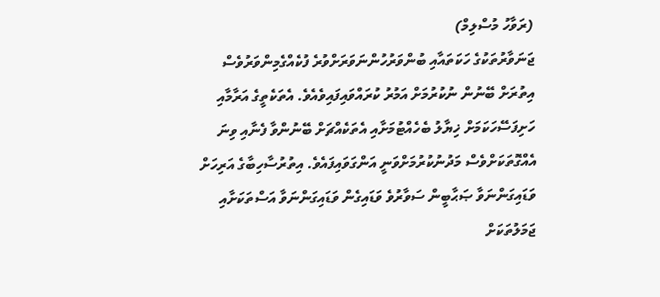(ރަވާހު މުސްލިމް)
ޖަނަވާރުތަކުގެ ހަކަތައާއި ބުންވަރުހުންނަވަރަށްވުރެ ފުކެއްގެމިންވަރުވެސް އިތުރަށް ބޭނުން ނުކުރުމަށް އަމުރު ކުރައްވައިފައިވެއެވެ. އެތަކެތީގެ އަރާމާއި ހަށިފަސޭހަކަމަށް ޚިޔާލު ބެހެއްޓުމަށާއި އެތަކެއްޗަށް ބޭނުންވާ ފެނާއި ވިނަ އެއްގޮތަކަށްވެސް މަދުނުކުރުމަށްވަނީ އަންގަވައިފައެވެ. އިތުރުސާހިބާގެ އަރިހަށް ވަޑައިގަންނަވާ ޞަޙާބީން ސަވާރުވެ ވަޑައިގެން ވަޑައިގަންނަވާ އަސްތަކަށާއި ޖަމަލުތަކަށް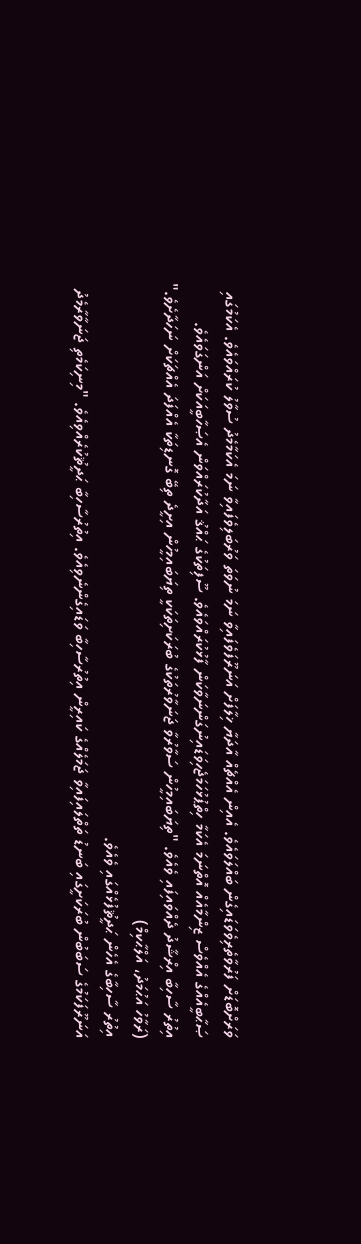ވަރަށްބޮޑަށް ފަރުވާތެރިވެވަޑައިގެން ބައްލަވައެވެ. އެއިން އެއްޗެއް އާދަޔާ ޚިލާފަށް އަނަރޫފަވެފައިވާ ނަމަ ނުވަތަ ވަރުބަލިވެފައިވާ ނަމަ އެކަމާމެދު ސުވާލު ކުރައްވައެވެ. އެކަމުގައި ޞަޙާބީއެއްގެ އެއްވެސް ޒިންމާއެއް އޮތްނަމަ އެކަމާ ހިތްޕުޅުހަމަޖެހިވަޑައިނުގަންނަވާކަން ފާޅުކުރައްވައެވެ. ސޫފިތަކުގެ ޙައްޤު އަދާކުރައްވަން އެޞަހާބީއަކަށް އަންގަވައެވެ.
އިތުރު ސާހިބާ އިރްޝާދު ދެއްވައިފައި ވެއެވެ. "ތިޔަބައިމީހުން ސަވާރުވާ ޖަނަވާރުތަކުގެ ބުރަކަށިތަކަކީ ތިޔަބައިމީހުން އިށީދެ ތިބޭ ގޮނޑިތަކާ އެއްފަދަ އެއްޗަކަށް ނަހަދާށެވެ." (ރަވާހު އަޙުމަދު، އަލްޙާކިމް)
އިތުރު ސާހިބާގެ އެހެން ޙަދީޘުފުޅެއްގައި ވެއެވެ.
އަނަރޫފަކަމުގެ ސަބަބުން ބުރަކަށީގައި ބަނޑު ތަތްލައިފައިވާ ޖަމަލެއްގެ ކައިރީން އިތުރުސާހިބާ ވަޑައިގެންނެވިއެވެ. އިތުރުސާހިބާ ޙަދީޘުކުރެއްވިއެވެ. "މިނިކަމެތި ޖަނަވާރާމެދު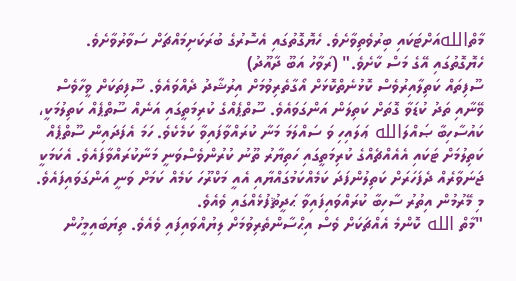މާތްاللهއަށްޓަކައި ބިރުވެތިވާށެވެ. ހެޔޮގޮތުގައި އެސޮރުގެ ބުރަކަށިމައްޗަށް ސަވާރުވާށެވެ. ހެޔޮގޮތުގައި އޭގެ މަސް ކާށެވެ." (ރަވާހު އަބޫ ދާއޫދު)
ސޫފިތައް ކަތިލާއިރުވެސް ކޮޅުނެތްކޮޅަށް އޯގާތެރިވުމަށް އިރުޝާދު ދެއްވައެވެ. ސޫފިތަކަށް ވީހާވެސް ވޭނާއި ތަދު ކުޑަވާ ގޮތަށް ކަތިލަން އަންގަވައެވެ. ސޫތްޕެއްގެ ކުރިމަތީގައި އަނެއް ސޫތްޕެއް ކަތިލުމަކީ، ކައުސާހިބާ ޞައްލަالله ޢަލައިހި ވަ ސައްލަމަ މަނާ ކުރައްވާފައިވާ ކަމެކެވެ. ހަމަ އެފަދައިން ސޫތްޕެއް ކަތިލުމަށް ޓަކައި އެއެއްޗެއްގެ ކުރިމަތީގައި ހަތިޔާރު ތޫނު ކުރުންވެސްވަނީ މަނާކުރައްވާފައެވެ. އެކަމަކީ ޖަނަވާރެއް ދެފަހަރަށް ކަތިލުންފަދަ ކަމެއްކަމުގައްޔާއި އެއީ މަކްރޫހަ ކަމެއް ކަމަށް ވަނީ އަންގަވައިފައެވެ.
މި މޭރުމުން އިތުރު ސާހިބާ ކުރައްވައިފައިވާ ޙަދީޘުފުޅެއްގައި ވެއެވެ.
"މާތް الله ކޮންމެ އެއްޗަކަށް ވެސް އިޙްސާންތެރިވުމަށް ލިޔުއްވައިފައި ވެއެވެ. ތިޔަބައިމީހުން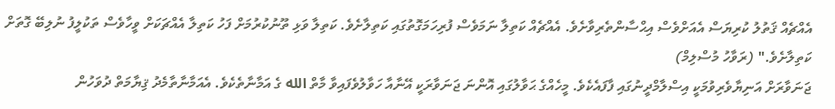އެއްޗެއް ޤަތުލު ކުރިޔަސް އެއަށްވެސް އިޙްސާންތެރިވާށެވެ. އެއްޗެއް ކަތިލާ ނަމަވެސް ފުރިހަމަގޮތުގައި ކަތިލާށެވެ. ކަތިލާ ވަޅި ތޫނުކުރުމަށް ފަހު ކަތިލާ އެއްޗަކަށް ވީހާވެސް ތަކުލީފު ނުލިބޭ ގޮތަށް ކަތިލާށެވެ." (ރަވާހު މުސްލިމް)
ޖަނަވާރަށް އަނިޔާވެރިވުމަކީ އިސްލާމްދީނުގައި ފާފައެކެވެ. މީހެއްގެ ޙަވާލުގައި އޮންނަ ޖަނަވާރަކީ އޭނާއާ ހަވާލުވެފައިވާ މާތް الله ގެ އަމާނާތެކެވެ. އެއަމާނާތާމެދު ޤިޔާމަތް ދުވަހުން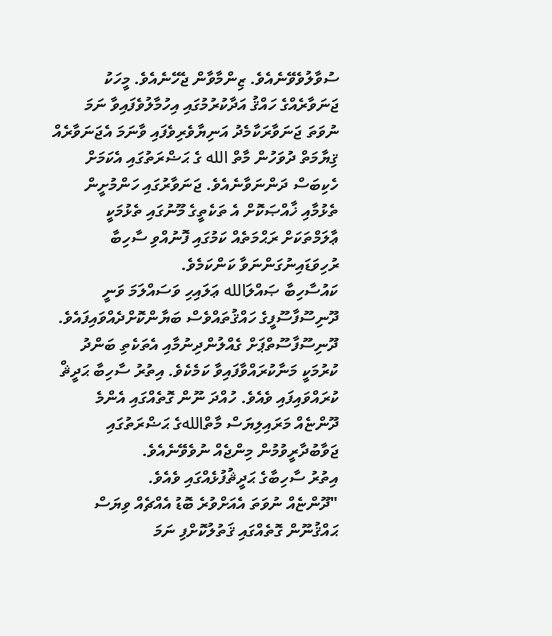ސުވާލުވެވޭނެއެވެ. ޒިންމާވާން ޖެހޭނެއެވެ. މީހަކު ޖަނަވާރެއްގެ ހައްޤު އަދާކުރުމުގައި އިހުމާލުވެފައިވާ ނަމަ ނުވަތަ ޖަނަވާރަކާމެދު އަނިޔާވެރިވެފައި ވާނަމަ އެޖަނަވާރެއް ޤިޔާމަތް ދުވަހުން މާތް الله ގެ ޙަޟްރަތުގައި އެކަމަށް ހެކިބަސް ދަންނަވާނެއެވެ. ޖަނަވާރުގައި ހަންމުށީން ތެޅުމާއި ޚާއްޞަކޮށް އެ ތަކެތީގެ މޫނުގައި ތެޅުމަކީ ޢާލަމްތަކަށް ރަޙްމަތެއް ކަމުގައި ފޮނުއްވި ސާހިބާ ރުހިވަޑައިނުގަންނަވާ ކަންކަމެވެ.
ކައުސާހިބާ ޞައްލަالله ޢަލައިހި ވަސައްލަމަ ވަނީ ދޫނިސޫފާސޫފީގެ ހައްޤުތައްވެސް ބަޔާންކޮށްދެއްވައިފައެވެ. ދޫނިސޫފާސޫތްޕަށް ގެއްލުންދިނުމާއި އެތަކެތި ބަންދު ކުރުމަކީ މަނާކުރައްވާފައިވާ ކަމެކެވެ. އިތުރު ސާހިބާ ޙަދީޘް ކުރައްވައިފައި ވެއެވެ. ހުއްދަ ނޫން ގޮތެއްގައި އެންމެ ދޫންޏެއް މަރައިލިޔަސް މާތްاللهގެ ޙަޟްރަތުގައި ޖަވާބުދާރީވުމުން މިންޖެއް ނުވެވޭނެއެވެ.
އިތުރު ސާހިބާގެ ޙަދީޘުފުޅެއްގައި ވެއެވެ.
"ދޫންޏެއް ނުވަތަ އެއަށްވުރެ ބޮޑު އެއްޗެއް ވިޔަސް ޙައްޤުނޫން ގޮތެއްގައި ޤަތުލުކޮށްފި ނަމަ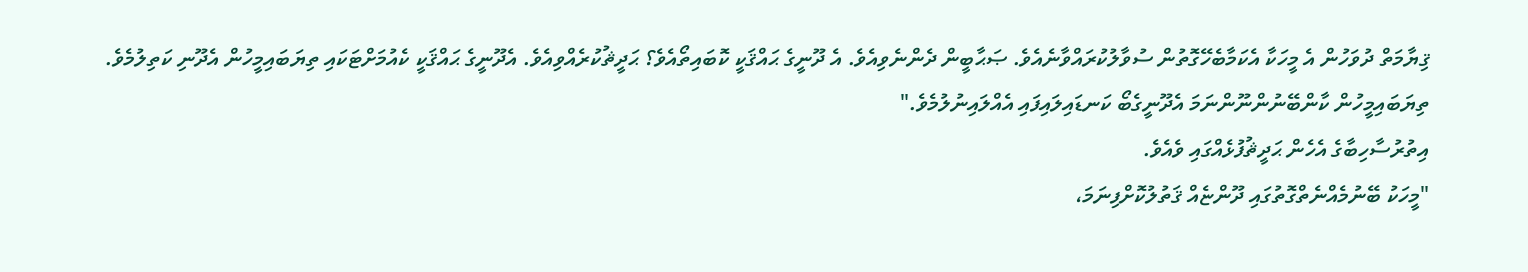ޤިޔާމަތް ދުވަހުން އެ މީހަކާ އެކަމާބެހޭގޮތުން ސުވާލުކުރައްވާނެއެވެ. ޞަޙާބީން ދެންނެވިއެވެ. އެ ދޫނީގެ ޙައްޤަކީ ކޮބައިތޯއެވެ؟ ޙަދީޘުކުރެއްވިއެވެ. އެދޫނީގެ ޙައްޤަކީ ކެއުމަށްޓަކައި ތިޔަބައިމީހުން އެދޫނި ކަތިލުމެވެ. ތިޔަބައިމީހުން ކާންބޭނުންނޫންނަމަ އެދޫނީގެބޯ ކަނޑައިލައިފައި އެއްލައިނުލުމެވެ."
އިތުރުސާހިބާގެ އެހެން ޙަދީޘުފުޅެއްގައި ވެއެވެ.
"މީހަކު ބޭނުމެއްނެތްގޮތުގައި ދޫންޏެއް ޤަތުލުކޮށްފިނަމަ،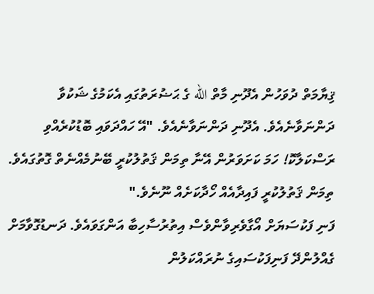ޤިޔާމަތް ދުވަހުން އެދޫނި މާތް الله ގެ ޙަޟުރަތުގައި އެކަމުގެ ޝަކުވާ ދަންނަވާނެއެވެ. އެދޫނި ދަންނަވާނެއެވެ. "އޭ ހައްދަވައި ބޮޑުކުރެއްވި ރަސްކަލާކޮ! ހަމަ ކަށަވަރުން އޭނާ ތިމަން ޤަތުލުކުރީ ބޭނުމެއްނެތް ގޮތުގައެވެ. ތިމަން ޤަތުލުކުރީ ފައިދާއެއް ހޯދާކަށެއް ނޫނެވެ."
ފަނި ފަކުސަޔަށް އޯގާވެރިވާންވެސް އިތުރުސާހިބާ އަންގަވައެވެ. ދަނޑުގޮވާމަށް ގެއްލުންދޭ ފަނިފަކުސައިގެ ނުރައްކަލުން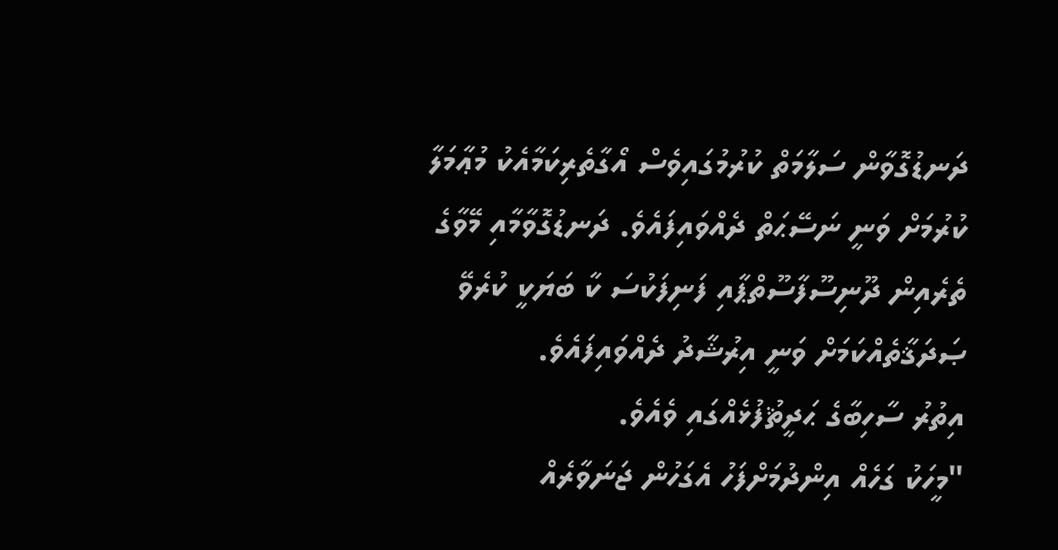ދަނޑުގޮވާން ސަލާމަތް ކުރުމުގައިވެސް އޯގާތެރިކަމާއެކު މުޢާމަލާ ކުރުމަށް ވަނީ ނަސޭޙަތް ދެއްވައިފައެވެ. ދަނޑުގޮވާމާއި މޭވާގެ ތެރެއިން ދޫނިސޫފާސޫތްޕާއި ފަނިފަކުސަ ކާ ބަޔަކީ ކުރެވޭ ޞަދަޤާތެއްކަމަށް ވަނީ އިރުޝާދު ދެއްވައިފައެވެ.
އިތުރު ސާހިބާގެ ޙަދީޘުފުޅެއްގައި ވެއެވެ.
"މީހަކު ގަހެއް އިންދުމަށްފަހު އެގަހުން ޖަނަވާރެއް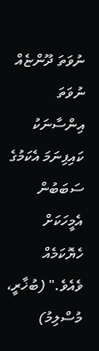ނުވަތަ ދޫންޏެއް ނުވަތަ އިންސާނަކު ކައިފިނަމަ އެކަމުގެ ސަބަބުން އެމީހަކަށް ހެޔޮކަމެއް ވެއެވެ." (ބުޚާރީ، މުސްލިމު)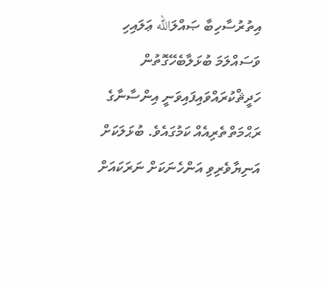އިތުރުސާހިބާ ޞައްލަالله ޢަލައިހި ވަސައްލަމަ ބުޅަލާބެހޭގޮތުން ހަދީޘްކުރައްވައިފައިވަނީ އިންސާނާގެ ރަޙްމަތްތެރިއެއް ކަމުގައެވެ. ބުޅަލަކަށް އަނިޔާވެރިވި އަންހެނަކަށް ނަރަކައަށް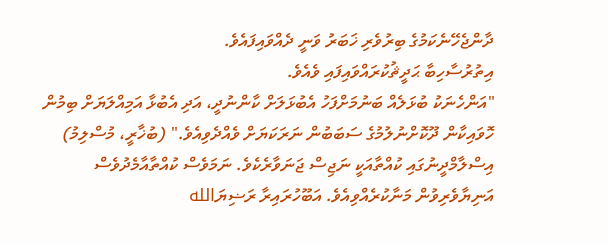ދާންޖެހޭނެކަމުގެ ބިރުވެރި ޚަބަރު ވަނީ ދެއްވައިފައެވެ.
އިތުރުސާހިބާ ޙަދީޘުކުރައްވައިފައި ވެއެވެ.
"އަންހެނަކު ބުޅަލެއް ބަނުމަށްފަހު އެބުޅަލަށް ކާންނުދީ، އަދި އެބުޅާ އަމިއްލަޔަށް ބިމުން ހޮވައިކާން ދޫކޮށްނުލުމުގެ ސަބަބުން ނަރަކަޔަށް ވެއްދެވިއެވެ." (ބުޚާރީ، މުސްލިމު)
އިސްލާމްދީނުގައި ކުއްތާއަކީ ނަޖިސް ޖަނަވާރެކެވެ. ނަމަވެސް ކުއްތާއާމެދުވެސް އަނިޔާވެރިވުން މަނާކުރެއްވިއެވެ. އަބޫހުރައިރާ ރަޟިޔަالله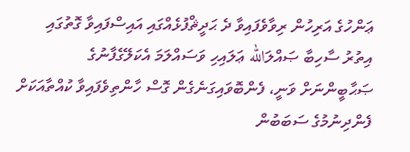ޢަންހުގެ އަރިހުން ރިވާވެފައިވާ ދެ ޙަދީޘްފުޅެއްގައި އައިސްފައިވާ ގޮތުގައި އިތުރު ސާހިބާ ޞައްލަالله ޢަލައިހި ވަސައްލަމަ އެކަލޭގެފާނުގެ ޞަޙާބީންނަށް ވަނީ، ފެންބޮވައިގަނެގެން ގޮސް ހާންތިވެފައިވާ ކުއްތާއަކަށް ފެންދިނުމުގެ ސަބަބުން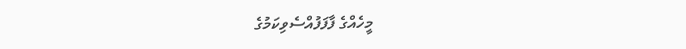މީހެއްގެ ފާފަފުއްސެވިކަމުގެ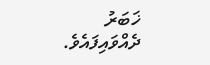ޚަބަރު ދެއްވައިފައެވެ.